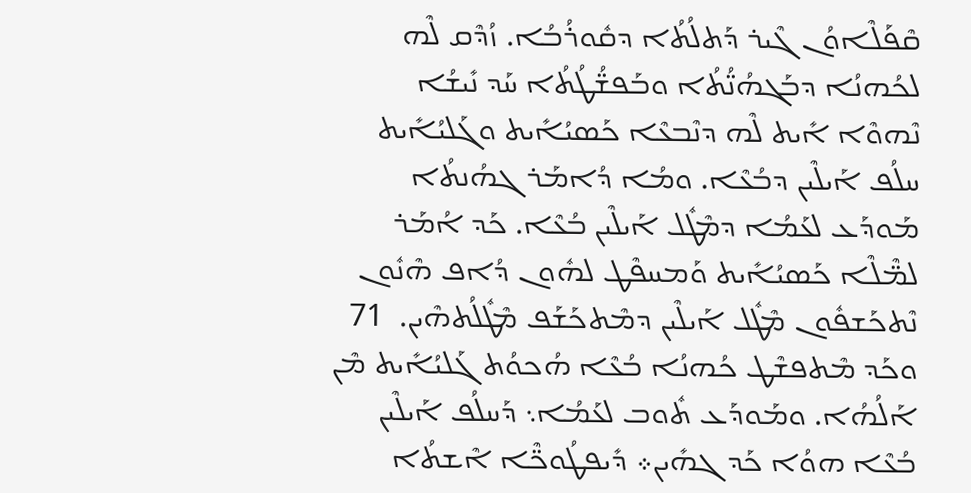ܩܶܦܰܠܶܐܘܳܢ ܓܶܝܪ ܕܰܬܠܳܬܳܐ ܕܩܽܘܪܳܒܳܐ. ܙܳܕܶܩ ܠܶܗ ܠܟܳܗܢܳܐ ܕܒܰܓܗܳܢ̈ܳܬܳܐ ܘܒܰܦܫ̈ܳܛܳܬܳܐ ܚܰܕ ܢܺܝܫܳܐ ܢܶܗܘܶܐ ܐܺܝܬ ܠܶܗ ܕܢܶܒܥܶܐ ܟܰܣܝܳܐܺܝܬ ܘܓܰܠܝܳܐܺܝܬ ܚܠܳܦ ܐܰܝܠܶܝܢ ܕܒܳܥܶܐ. ܘܡܳܐ ܕܳܐܡܰܪ ܓܗܳܢܬܳܐ ܡܰܘܕܰܥ ܠܥܰܡܳܐ ܕܡܶܛܽܠ ܐܰܝܠܶܝܢ ܒܳܥܶܐ. ܟܰܕ ܐܳܡܰܪ ܠܡ̈ܶܠܶܐ ܟܰܣܝܳܐܺܝܬ ܘܰܡܚܦܶܛ ܠܗܽܘܢ ܕܳܐܦ ܗܶܢܽܘܢ ܢܶܬܟܰܫܦܽܘܢ ܡܶܛܽܠ ܐܰܝܠܶܝܢ ܕܡܶܬܟܰܫܰܦ ܡܶܛܽܠܳܬܗܶܝܢ.  71 ܘܟܰܕ ܡܶܬܦܫܶܛ ܟܳܗܢܳܐ ܒܳܥܶܐ ܗܳܟܘܳܬ ܓܰܠܝܳܐܺܝܬ ܡܶܢ ܐܰܠܳܗܳܐ. ܘܡܰܘܕܰܥ ܬܽܘܒ ܠܥܰܡܳܐ܆ ܕܰܚܠܳܦ ܐܰܝܠܶܝܢ ܒܳܥܶܐ ܗܘܳܐ ܟܰܕ ܓܗܺܝܢ܀ ܕܺܝܦܛܳܘܟ̈ܶܐ ܐܶܫܬܳܐ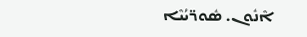ܐܶܢܽܘܢ. ܣܽܘܪ̈ܝܳܝܶܐ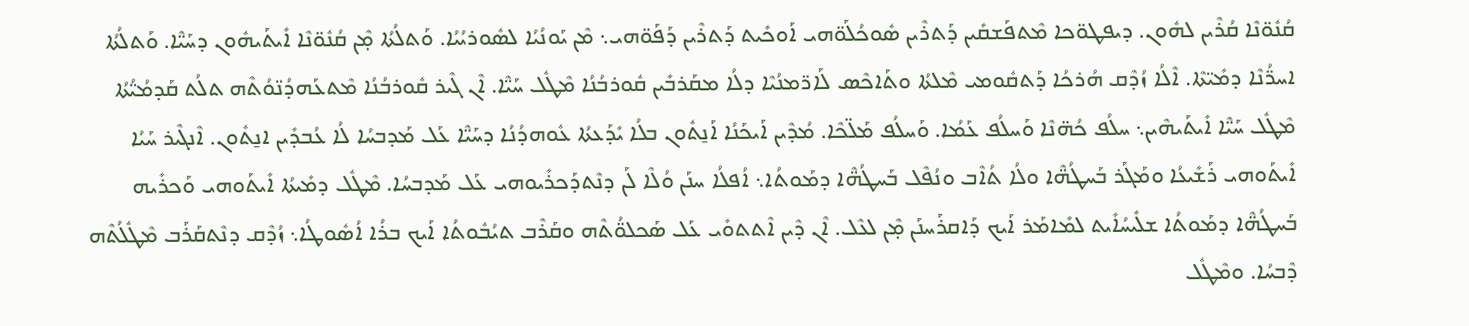ܩܳܢܽܘ̈ܢܶܐ ܩܳܪܶܝܢ ܠܗܽܘܢ. ܕܝܦܛܘ̈ܟܐ ܡܶܬܦܰܫܩܺܝܢ ܕܰܬܪܶܝܢ ܣܽܘܟܳܠܰܘ̈ܗܝ ܐܰܘܟܺܝܬ ܕܰܬܪܶܝܢ ܕܰܦܰܘ̈ܗܝ܆ ܡܶܢ ܝܰܘܢܳܝܳܐ ܠܣܽܘܪܝܳܝܳܐ. ܘܰܬܠܳܬܳܐ ܡ̣ܶܢ ܩܳܢܽܘ̈ܢܶܐ ܐܺܝܬܰܝܗܽܘܢ ܕܚܰܝ̈ܶܐ. ܘܰܬܠܳܬܳܐ ܐܚܪ̈ܳܢܶܐ ܕܡܺܝ̈ܬܶܐ. ܐܶܠܳܐ ܙܳܕܶܩ ܗܳܪܟܳܐ ܕܰܬܩܽܘܡܝ ܡܶܠܬܳܐ ܘܬܰܐܟܶܣ ܠܰܐܪ̈ܡܢܳܝܶܐ ܕܠܳܐ ܡܩܰܪܒܺܝܢ ܩܽܘܪܒܳܢܳܐ ܡܶܛܽܠ ܚܰܝ̈ܶܐ. ܐܶܢ ܓܶܝܪ ܩܽܘܪܒܳܢܳܐ ܡܶܬܥܰܗܕܳܢ̈ܘܳܬܶܗ ܬܠܳܬ ܩܰܕܡܳܝ̈ܳܬܳܐ ܡܶܛܽܠ ܚܰܝ̈ܶܐ ܐܺܝܬܰܝܗܶܝܢ܆ ܚܠܳܦ ܟܳܗ̈ܢܶܐ ܘܰܚܠܳܦ ܥܰܡܳܐ. ܘܰܚܠܳܦ ܡܰܠ̈ܟܶܐ. ܡܳܕܶܝܢ ܐܰܝܟܰܢܳܐ ܐܰܢ̱ܬܽܘܢ ܒܠܳܐ ܝܺܕܰܥܬܳܐ ܥܽܘܗܕܳܢܳܐ ܕܚܰܝ̈ܶܐ ܥܰܠ ܡܰܕܒܚܳܐ ܠܳܐ ܥܳܒܕܺܝܢ ܐܢ̱ܬܽܘܢ. ܐܶܢܓܶܝܪ ܚܰܝܳܐ ܐܺܝܬܰܘܗܝ ܪܰܫܺܝܥܳܐ ܘܡܰܓܰܪ ܒܰܚܛܳܗ̈ܶܐ ܘܠܳܐ ܬܳܐܶܒ ܘܢܳܦܶܠ ܒܰܚܛܳܗ̈ܶܐ ܕܡܰܘܬܳܐ܆ ܐܳܦܠܳܐ ܚܢܰܢ ܘܳܠܶܐ ܠܰܢ ܕܢܶܬܕܰܟܪܺܝܘܗܝ ܥܰܠ ܡܰܕܒܚܳܐ. ܡܶܛܽܠ ܕܡܺܝܬܳܐ ܐܺܝܬܰܘܗܝ ܘܰܟܪܺܝܗ ܒܰܚܛܳܗ̈ܶܐ ܕܡܰܘܬܳܐ ܫܠܺܝܚܳܐܺܝܬ ܠܡܺܐܡܰܪ ܐܰܝܟ ܕܰܐܩܪܰܚܢܰܢ ܡ̣ܶܢ ܠܥܶܠ. ܐܶܢ ܕܶܝܢ ܐܶܬܬܘܺܝ ܥܰܠ ܣܰܟܠܘ̈ܳܬܶܗ ܘܩܰܪܶܒ ܬܝܳܒܽܘܬܳܐ ܐܰܝܟ ܒܪܳܐ ܐܳܣܽܘܛܳܐ܆ ܙܳܕܶܩ ܕܢܶܬܩܰܪܰܒ ܡܶܛܽܠܳܬܶܗ ܕܶܒܚܳܐ. ܘܡܶܛܽܠ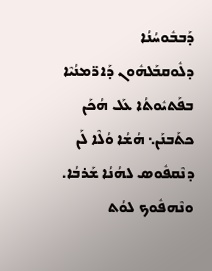ܕܰܒܒܽܘܚܳܢܳܐ ܕܠܽܘܩܒܰܠܗܽܘܢ ܕܰܐܪ̈ܡܢܳܝܶܐ ܒܦܰܬܝܽܘܬܳܐ ܥܰܠ ܗܳܟܰܢ ܟܬܰܒܢܰܢ܆ ܗܳܫܳܐ ܘܳܠܶܐ ܠܰܢ ܕܢܶܩܦܽܘܣ ܠܗܳܢܳܐ ܫܰܪܒܳܐ. ܘܢܶܗܦܽܘܟ ܠܘܳܬ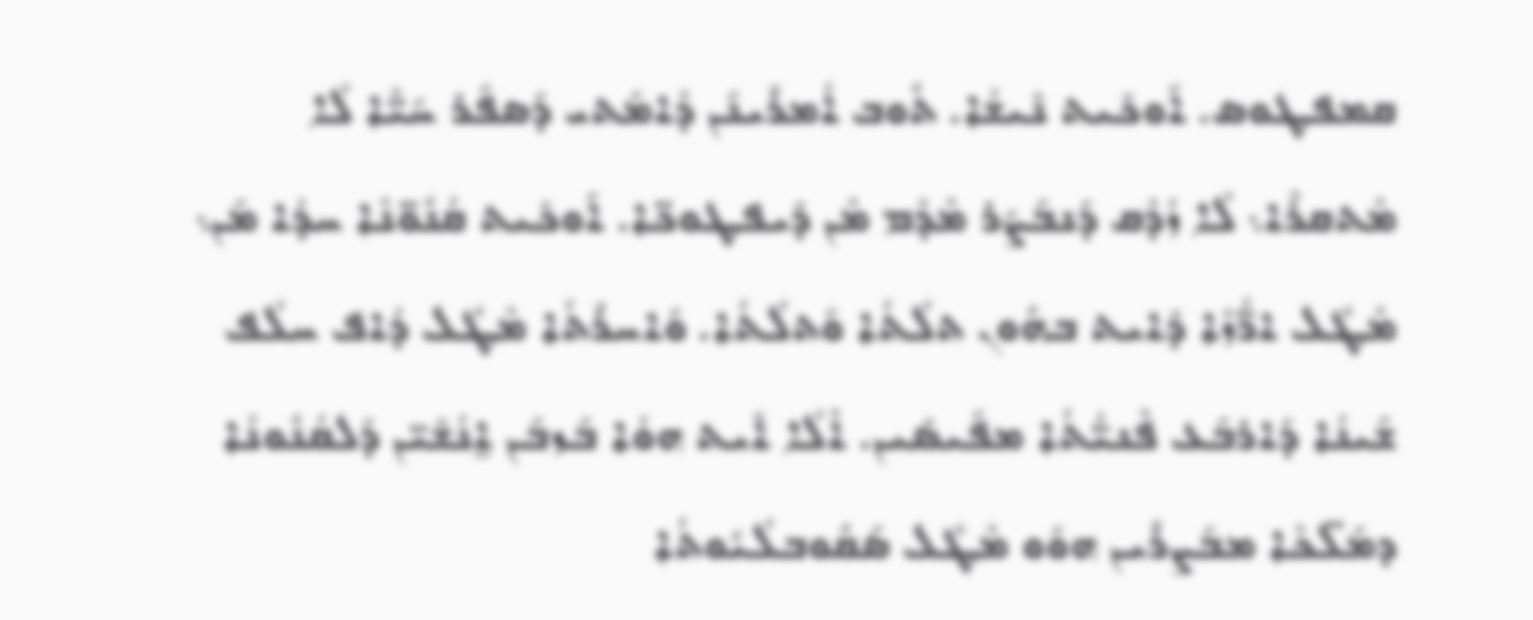ܩܡܦܛܘܣ. ܐܰܘܟܺܝܬ ܢܺܝܫܳܐ. ܬܽܘܒ ܐܳܡܪܺܝܢܰܢ ܕܶܐܡܰܬܝ ܕܰܣܦܰܪ ܚܰܝ̈ܶܐ ܠܳܐ ܡܶܬܩܪܶܐ܆ ܠܳܐ ܙܳܕܶܩ ܕܰܢܒܰܨܰܪ ܡܶܕܶܡ ܡܶܢ ܕܺܝܦܛܘܟ̈ܐ. ܐܰܘܟܺܝܬ ܩܳܢܽܘ̈ܢܶܐ ܚܕܳܐ ܡܰܢ܆ ܡܶܛܽܠ ܐܪ̈ܳܙܶܐ ܕܺܐܝܬ ܒܗܽܘܢ ܬܠܳܬܳܐ ܘܰܬܠܳܬܳܐ. ܘܰܐܚܪܺܬܳܐ ܡܶܛܽܠ ܕܳܐܦ ܚܠܳܦ ܫܰܝܢܳܐ ܕܰܐܪܒܰܥ ܦܶܢܝ̈ܳܬܳܐ ܡܦܰܝܣܺܝܢ. ܐܶܠܳܐ ܐܺܝܬ ܗܘܳܐ ܒܰܙܒܰܢ ܐ̱ܢܳܫܺܝ̈ܢ ܕܰܠܩܳܢܽܘܢܳܐ ܕܡܰܠ̈ܟܶܐ ܡܒܰܨܪܺܝܢ ܗܘܰܘ ܡܶܛܽܠ ܣܰܩܽܘܒܠܳܝܽܘܬܳܐ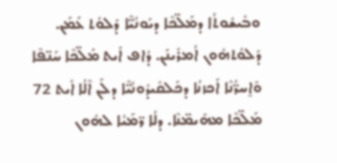ܘܒܺܝܫܽܘܬܳܐ ܕܡܰܠ̈ܟܶܐ ܕܝܰܘܢܳܝ̈ܶܐ ܕܰܠܘܳܬ ܥܰܡܰܢ. ܕܰܠܘܳܬܗܽܘܢ ܐܳܡܪܺܝܢܰܢ. ܕܳܐܦ ܐܺܝܬ ܡܰܠ̈ܟܶܐ ܚܰܢ̈ܦܶܐ ܘܰܐ̱ܚܪ̈ܳܢܶܐ ܐܰܟܙܢܳܐ ܕܟܰܠܩܺܝܕܽܘܢܳܝ̈ܶܐ ܕܠܰܢ ܐܶܠܳܐ ܐܺܝܬ 72 ܡܰܠ̈ܟܶܐ ܡܗܰܝܡ̈ܢܶܐ. ܕܠܳܐ ܪ̈ܡܰܝܳܐ ܠܗܽܘܢ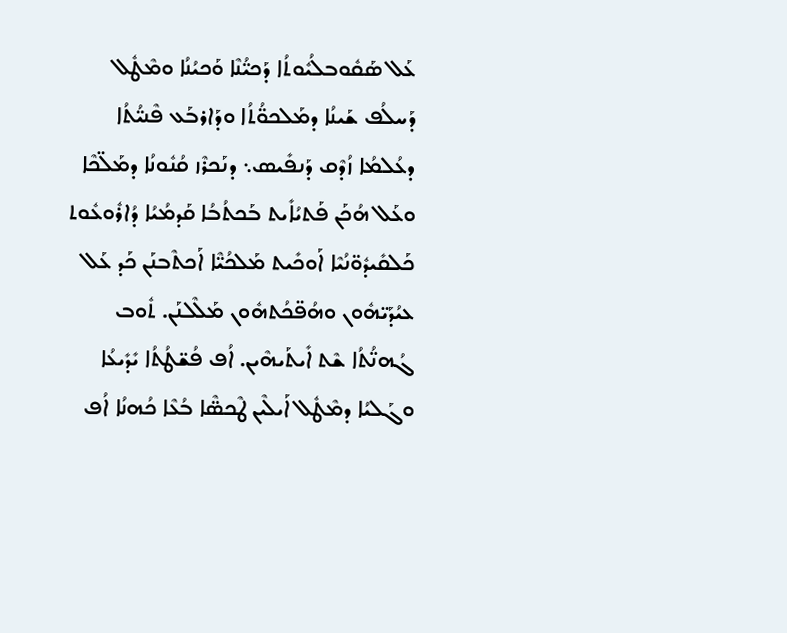ܥܰܠ ܣܰܩܽܘܒܠܳܝܽܘܬܳܐ ܕܰܟܝ̈ܳܢܶܐ ܘܰܟܝܳܢܳܐ ܘܡܶܛܽܠ ܕܰܚܠܳܦ ܫܰܝܢܳܐ ܕܡܰܠܟܘ̈ܳܬܳܐ ܘܕܰܐܪܒܰܥ ܦܶܢܝ̈ܳܬܳܐ ܕܥܳܠܡܳܐ ܙܳܕܶܩ ܕܰܢܦܺܝܣ܆ ܕܢܰܟܪܶܙ ܩܳܢܽܘܢܳܐ ܕܡܰܠ̈ܟܶܐ ܘܥܰܠ ܗܳܟܰܢ ܦܰܬܝܳܐܺܝܬ ܒܰܟܬܳܒܳܐ ܩܰܕܡܳܝܳܐ ܕܳܐܪܽܘܥܽܘܬ ܟܰܠܩܺܝܕܽܘ̈ܢܳܝܶܐ ܐܰܘܟܺܝܬ ܡܰܠܟܳܝ̈ܶܐ ܐܰܟܬܶܒܢܰܢ ܟܰܕ ܥܰܠ ܥܝܳܕܰܝ̈ܗܽܘܢ ܘܗܳܦ̈ܟܳܬܗܽܘܢ ܡܰܠܶܠܢܰܢ. ܬܽܘܒ ܓܳܗܢ̈ܳܬܳܐ ܫܶܬ ܐܺܝܬܰܝܗܶܝܢ. ܐܳܦ ܦܳܫ̈ܛܳܬܳܐ ܝܺܕܺܝܥܳܐ ܘܓܰܠܝܳܐ ܕܡܶܛܽܠ ܐܰܝܠܶܝܢ ܛܶܟܣ̈ܶܐ ܒܳܥܶܐ ܟܳܗܢܳܐ ܐܳܦ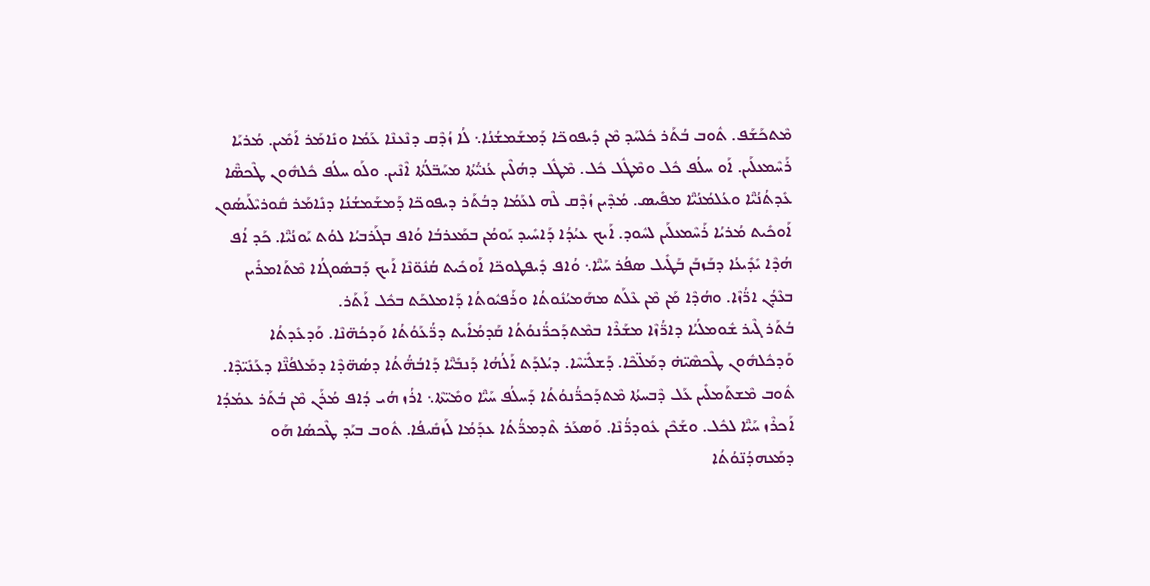ܡܶܬܟܰܫܰܦ. ܬܽܘܒ ܒܳܬܰܪ ܟܽܠܚܰܕ ܡܶܢ ܕܺܝܦܘܟ̈ܐ ܕܰܡܫܰܡܫܳܢܳܐ܆ ܠܳܐ ܙܳܕܶܩ ܕܢܶܥܢܶܐ ܥܰܡܳܐ ܘܢܺܐܡܰܪ ܐܰܡܺܝܢ. ܡܳܪܝܰܐ ܪܰܚܶܡܥܠܰܝܢ. ܐܰܘ ܚܠܳܦ ܟܽܠ ܘܡܶܛܽܠ ܟܽܠ. ܡܶܛܽܠ ܕܗܳܠܶܝܢ ܥܳܢܝ̈ܳܬܳܐ ܡܚܰܒ̈ܠܳܬܳܐ ܐܶܢܶܝܢ. ܘܠܰܘ ܚܠܳܦ ܟܽܠܗܽܘܢ ܛܶܟܣ̈ܶܐ ܥܺܕܬܳܢܳܝ̈ܶܐ ܘܥܳܠܡܳܢܳܝ̈ܶܐ ܡܦܺܝܣ. ܡܳܕܶܝܢ ܙܳܕܶܩ ܠܶܗ ܠܥܰܡܳܐ ܕܒܳܬܰܪ ܕܝܦܘܟ̈ܐ ܕܰܡܫܰܡܫܳܢܳܐ ܕܢܺܐܡܰܪ ܩܽܘܪܝܶܠܰܝܣܳܘܢ ܐܰܘܟܺܝܬ ܡܳܪܝܳܐ ܪܰܚܶܡܥܠܰܝܢ ܠܚܽܘܕ. ܐܰܝܟ ܥܝܳܕܳܐ ܕܰܐܚܺܝܕ ܝܰܘܡܳܢ ܒܡܰܥܪܒܳܐ ܘܳܐܦ ܒܓܰܪܒܝܳܐ ܠܘܳܬ ܝܰܘܢܳܝ̈ܶܐ. ܟܰܕ ܐܳܦ ܗܳܕܶܐ ܝܺܕܺܝܥܳܐ ܕܒܰܙܒܰܢ ܒܰܛܺܝܠ ܣܦܳܪ ܚܰܝ̈ܶܐ܆ ܘܳܐܦ ܕܺܝܦܛܘܟ̈ܐ ܐܰܘܟܺܝܬ ܩܳܢܽܘ̈ܢܶܐ ܐܰܝܟ ܕܰܒܣܽܘܓܳܐܐ ܡܶܬܰܐܡܪܺܝܢ ܒܥܶܕܳܢ ܐܪ̈ܳܙܶܐ. ܘܗܳܕܶܐ ܡܰܢ ܡܶܢ ܥܶܠܰܬ ܡܗܰܡܝܳܢܽܘܬܳܐ ܘܪܰܦܝܽܘܬܳܐ ܕܰܐܡܠܟܰܬ ܒܟܽܠ ܐܰܬܰܪ.
ܒܳܬܰܪ ܓܶܝܪ ܫܽܘܡܠܳܝܳܐ ܕܐܪ̈ܳܙܶܐ ܡܫܰܪܶܐ ܒܡܶܬܕܰܟܪ̈ܳܢܘܳܬܳܐ ܩܰܕܡܳܐܺܝܬ ܕܪ̈ܳܥܰܘܳܬܳܐ ܘܰܕܟܳܗ̈ܢܶܐ. ܘܰܕܥܺܕܬܳܐ ܘܰܕܟܽܠܗܽܘܢ ܛܶܟܣܶܝ̈ܗ̇ ܕܡܰܠ̈ܟܶܐ. ܕܰܫܠܺܝ̈ܚܶܐ. ܕܝܳܠܕܰܬ ܐܰܠܳܗܳܐ ܕܰܢܒܺܝ̈ܶܐ ܕܰܐܒܳܗ̈ܳܬܳܐ ܕܣܳܗ̈ܕܶܐ ܕܡܰܠܦܳܢ̈ܶܐ ܕܥܰܢܺܝ̈ܕܶܐ. ܬܽܘܒ ܡܶܫܬܰܡܠܺܝܢ ܥܰܠ ܕܶܒܚܬܳܐ ܡܶܬܕܰܟܪ̈ܳܢܘܳܬܳܐ ܕܰܚܠܳܦ ܚܰܝ̈ܶܐ ܘܡܺܝ̈ܬܶܐ܆ ܐܪܳܙ ܗܳܝ ܕܳܐܦ ܡܳܪܰܢ ܡܶܢ ܒܳܬܰܪ ܥܡܳܕܳܐ ܐܰܟܪܶܙ ܚܰܝ̈ܶܐ ܠܟܽܠ. ܘܫܰܟܶܢ ܥܽܘܕܪ̈ܳܢܶܐ. ܘܰܣܥܰܪ ܬܶܕܡܪ̈ܳܬܳܐ ܥܕܰܡܳܐ ܠܰܙܩܺܝܦܳܐ. ܬܽܘܒ ܒܝܰܕ ܛܶܟܣܳܐ ܗܰܘ ܕܡܰܥܗܕܳܢ̈ܘܳܬܳܐ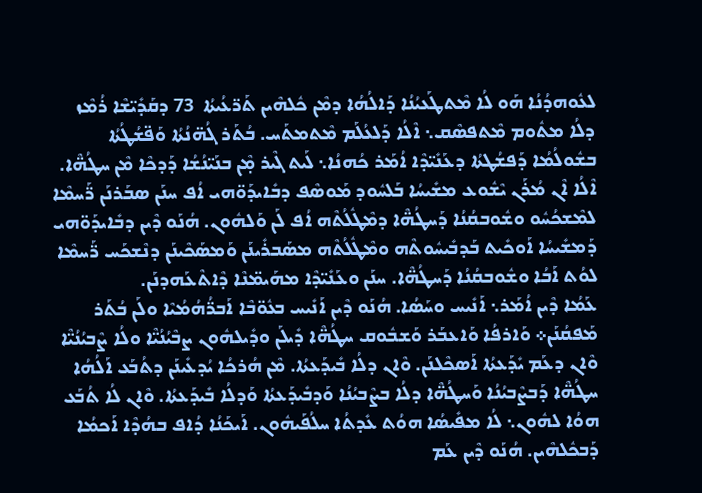ܠܥܽܘܗܕܳܢܳܐ ܗܰܘ ܠܳܐ ܡܶܬܛܰܥܝܳܢܳܐ ܕܰܐܠܳܗܳܐ ܕܡܶܢ ܟܽܠܗܶܝܢ ܬܰܪ̈ܥܳܝܬܳܐ  73 ܕܩܰܕܺܝ̈ܫܶܐ ܪܳܡܶܙ ܕܠܳܐ ܡܬܽܘܡ ܡܶܬܦܣܶܩ܆ ܐܶܠܳܐ ܕܰܠܥܳܠܰܡ ܡܶܬܡܬܰܚ. ܒܳܬܰܪ ܓܳܗ̈ܢܳܬܳܐ ܘܰܦ̈ܫܳܛܳܬܳܐ ܒܫܽܘܠܳܡܳܐ ܕܰܦܫܳܛܬܳܐ ܕܥܰܢܺܝ̈ܕܶܐ ܐܳܡܰܪ ܟܳܗܢܳܐ܆ ܠܰܝܬ ܓܶܝܪ ܡ̣ܶܢ ܒܢܰܝ̈ܢܳܫܳܐ ܕܰܕܟܶܐ ܡܶܢ ܚܛܳܗ̈ܶܐ. ܐܶܠܳܐ ܐܶܢ ܡܳܪܰܢ ܝܶܫܽܘܥ ܡܫܺܝܚܳܐ ܒܰܠܚܽܘܕ ܡܰܘܣܶܦ ܕܒܺܐܝܕܰܘ̈ܗܝ ܐܳܦ ܚܢܰܢ ܣܒܰܪܢܰܢ ܪ̈ܰܚܡܶܐ ܠܡܶܫܟܳܚܽܘ ܘܫܽܘܒܩܳܢܳܐ ܕܰܚܛܳܗ̈ܶܐ ܕܡܶܛܽܠܳܬܶܗ ܐܳܦ ܠܰܢ ܘܰܠܗܽܘܢ. ܗܳܢܰܘ ܕܶܝܢ ܕܒܺܐܝܕܰܘ̈ܗܝ ܕܰܡܫܺܝܚܳܐ ܐܰܘܟܺܝܬ ܒܰܕܒܺܝܚܽܘܬܶܗ ܘܡܶܛܽܠܳܬܶܗ ܡܣܰܒܪܺܝܢܰܢ ܘܰܡܣܰܟܶܝܢܰܢ ܕܢܶܫܟܰܚ ܪ̈ܰܚܡܶܐ ܠܘܳܬ ܐܰܒܳܐ ܘܫܽܘܒܩܳܢܳܐ ܕܰܚܛܳܗ̈ܶܐ. ܚܢܰܢ ܘܥܰܢܺܝ̈ܕܶܐ ܡܗܰܝܡ̈ܢܶܐ ܕܶܐܬܶܥܰܗܕܢܰܢ.
ܥܰܡܳܐ ܕܶܝܢ ܐܳܡܰܪ܆ ܐܰܢܺܝܚ ܘܚܰܣܳܐ. ܗܳܢܰܘ ܕܶܝܢ ܐܰܢܺܝܚ ܒܥܽܘ̈ܒܶܐ ܐܰܒܪ̈ܳܗܳܡܳܝܶܐ ܘܠܰܢ ܒܳܬܰܪ ܡܰܦܩܳܢܰܢ܀ ܘܰܐܪܦܳܐ ܘܰܐܥܒܰܪ ܘܰܫܒܽܘܩ ܚܛܳܗ̈ܶܐ ܕܺܝܠܰܢ ܘܕܺܝܠܗܽܘܢ ܨܒܶܝܳܢܳܝ̈ܶܐ ܘܠܳܐ ܨܶܒܝܳܢܳܝ̈ܶܐ ܘܶܐܢ ܕܥܰܡ ܝܺܕܰܥܬܳܐ ܐܰܣܟܶܠܢܰܢ. ܘܶܐܢ ܕܠܳܐ ܒܺܝܕܰܥܬܳܐ. ܡܶܢ ܗܳܪܟܳܐ ܝܳܕܥܺܝܢܰܢ ܕܬܳܒܰܥ ܐܰܠܳܗܳܐ ܚܛܳܗ̈ܶܐ ܕܰܒܨܶܒܝܳܢܳܐ ܘܰܚܛܳܗ̈ܶܐ ܕܠܳܐ ܒܨܶܒܝܳܢܳܐ ܘܰܕܒܺܝܕܰܥܬܳܐ ܘܰܕܠܳܐ ܒܺܝܕܰܥܬܳܐ. ܘܶܐܢ ܠܳܐ ܬܳܒܰܥ ܗܘܳܐ ܠܗܽܘܢ܆ ܠܳܐ ܡܦܺܝܣܳܐ ܗܘܳܬ ܥܺܕܬܳܐ ܚܠܳܦܰܝܗܽܘܢ. ܐܰܝܟܰܢܳܐ ܕܳܐܦ ܒܗܳܕܶܐ ܐܰܟܡܳܐ ܕܰܒܟܽܠܗܶܝܢ. ܗܳܢܰܘ ܕܶܝܢ ܥܰܡ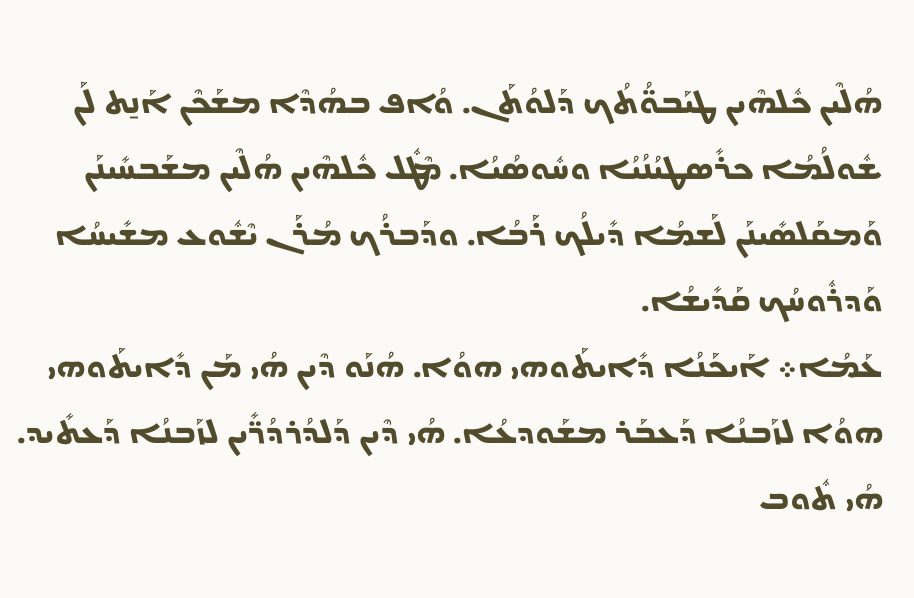ܗܳܠܶܝܢ ܟܽܠܗܶܝܢ ܛܝܰܒܘ̈ܳܬܳܟ ܕܰܠܘܳܬܰܢ. ܘܳܐܦ ܒܗܳܕܶܐ ܡܫܰܟܶܢ ܐܰܢ̱ܬ ܠܰܢ ܫܽܘܠܳܡܳܐ ܟܪܺܣܛܝܳܢܳܝܳܐ ܘܚܽܘܣܳܝܳܐ. ܡܶܛܽܠ ܟܽܠܗܶܝܢ ܗܳܠܶܝܢ ܡܫܰܒܚܺܝܢܰܢ ܘܰܡܩܰܠܣܺܝܢܰܢ ܠܰܫܡܳܐ ܕܺܝܠܳܟ ܪܰܒܳܐ. ܘܕܰܒܪܳܟ ܡܳܪܰܢ ܝܶܫܽܘܥ ܡܫܺܝܚܳܐ ܘܰܕܪܽܘܚܳܟ ܩܰܕܺܝܫܳܐ.
ܥܰܡܳܐ܀ ܐܰܝܟܰܢܳܐ ܕܺܐܝܬܰܘܗܝ ܗܘܳܐ. ܗܳܢܰܘ ܕܶܝܢ ܗܳܝ ܡܰܢ ܕܺܐܝܬܰܘܗܝ ܗܘܳܐ ܠܙܰܒܢܳܐ ܕܰܥܒܰܪ ܡܫܰܘܕܥܳܐ. ܗܳܝ ܕܶܝܢ ܕܰܠܕܳܪܕܳܪ̈ܺܝܢ ܠܙܰܒܢܳܐ ܕܰܥܬܺܝܕ. ܗܳܝ ܬܽܘܒ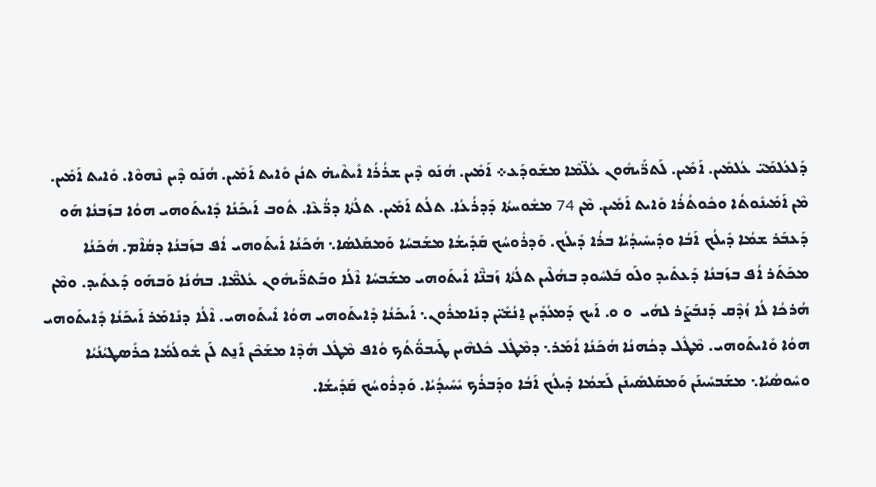ܕܰܠܥܳܠܡܰܝ̈ ܥܳܠܡܺܝܢ. ܐܰܡܺܝܢ. ܠܰܬܪ̈ܰܝܗܽܘܢ ܥܳܠ̈ܡܶܐ ܡܫܰܘܕܰܥ܀ ܐܰܡܺܝܢ. ܗܳܢܰܘ ܕܶܝܢ ܫܪܳܪܳܐ ܐܺܝܬܶܝܗ̇ ܬܢܳܢ ܘܺܐܝܬ ܐܰܡܺܝܢ. ܗܳܢܰܘ ܕܶܝܢ ܢܶܗܘܶܐ. ܘܺܐܝܬ ܐܰܡܺܝܢ. ܡܶܢ ܐܰܡܺܝܢܽܘܬܳܐ ܘܟܽܘܬܳܪܳܐ ܘܺܐܝܬ ܐܰܡܺܝܢ. ܡܶܢ 74 ܡܫܽܘܚܬܳܐ ܕܰܕܪܳܥܳܐ. ܬܠܳܬ ܐܰܡܺܝܢ. ܬܠܳܬܳܐ ܕܪ̈ܳܥܶܐ. ܬܽܘܒ ܐܰܝܟܰܢܳܐ ܕܺܐܝܬܰܘܗܝ ܗܘܳܐ ܒܙܰܒܢܳܐ ܗܰܘ ܕܰܥܒܰܪ ܫܡܳܐ ܕܺܝܠܳܟ ܐܰܒܳܐ ܘܕܺܝܚܺܝܕܳܝܳܐ ܒܪܳܐ ܕܺܝܠܳܟ. ܘܰܕܪܽܘܚܳܟ ܩܰܕܺܝܫܳܐ ܡܫܰܒܚܳܐ ܘܰܡܩܰܠܣܳܐ܆ ܗܳܟܰܢܳܐ ܐܺܝܬܰܘܗܝ ܐܳܦ ܒܙܰܒܢܳܐ ܕܩܳܐܶܡ. ܗܳܟܰܢܳܐ ܡܟܰܬܰܪ ܐܳܦ ܒܙܰܒܢܳܐ ܕܰܥܬܺܝܕ ܘܠܰܘ ܒܰܠܚܽܘܕ ܒܗܳܠܶܝܢ ܬܠܳܬܳܐ ܙܰܒܢ̈ܶܐ ܐܺܝܬܰܘܗܝ ܡܫܰܒܚܳܐ ܐܶܠܳܐ ܘܒܰܬܪ̈ܰܝܗܽܘܢ ܥܳܠܡ̈ܶܐ. ܒܗܳܢܳܐ ܘܰܒܗܰܘ ܕܰܥܬܺܝܕ. ܘܡܶܢ ܗܳܪܟܳܐ ܠܳܐ ܙܳܕܶܩ ܕܰܢܒܰܨܰܪ ܠܗܳܝ  ܘ ܘ. ܐܰܝܟ ܕܰܡܥܳܕܺܝܢ ܐ̱ܢܳܫܺܝ̈ܢ ܕܢܺܐܡܪܽܘܢ܆ ܐܰܝܟܰܢܳܐ ܕܺܐܝܬܰܘܗܝ ܗܘܳܐ ܐܺܝܬܰܘܗܝ. ܐܶܠܳܐ ܕܢܺܐܡܰܪ ܐܰܝܟܰܢܳܐ ܕܺܐܝܬܰܘܗܝ ܗܘܳܐ ܘܺܐܝܬܰܘܗܝ. ܡܶܛܽܠ ܕܟܳܗܢܳܐ ܗܳܟܰܢܳܐ ܐܳܡܰܪ܆ ܕܡܶܛܽܠ ܟܽܠܗܶܝܢ ܛܰܝܒܘ̈ܳܬܳܟ ܘܳܐܦ ܡܶܛܽܠ ܗܳܕܶܐ ܡܫܰܟܶܢ ܐܰܢ̱ܬ ܠܰܢ ܫܽܘܠܳܡܳܐ ܟܪܺܣܛܝܳܢܳܝܳܐ ܘܚܽܘܣܳܝܳܐ܆ ܡܫܰܒܚܺܝܢܰܢ ܘܰܡܩܰܠܣܺܝܢܰܢ ܠܰܫܡܳܐ ܕܺܝܠܳܟ ܐܰܒܳܐ ܘܕܰܒܪܳܟ ܝܺܚܺܝܕܳܝܳܐ. ܘܰܕܪܽܘܚܳܟ ܩܰܕܺܝܫܳܐ.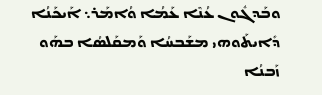ܘܒܰܕܓܽܘܢ ܥܳܢܶܐ ܥܰܡܳܐ ܘܳܐܡܰܪ܆ ܐܰܝܟܰܢܳܐ ܕܺܐܝܬܰܘܗܝ ܡܫܰܒܚܳܐ ܘܰܡܩܰܠܣܳܐ ܒܗܰܘ ܙܰܒܢܳܐ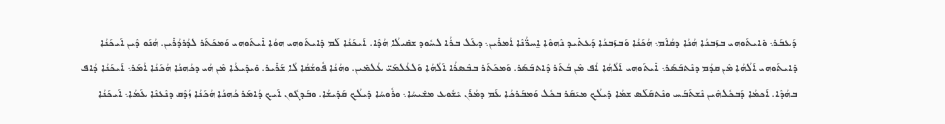ܕܰܥܒܰܪ܆ ܘܺܐܝܬܰܘܗܝ ܒܙܰܒܢܳܐ ܗܳܢܳܐ ܕܩܳܐܶܡ܆ ܗܳܟܰܢܳܐ ܘܰܒܙܰܒܢܳܐ ܕܰܥܬܺܝܕ ܢܶܗܘܶܐ ܐ̱ܚܪ̈ܳܢܶܐ ܐܳܡܪܺܝܢ܆ ܕܥܰܠ ܒܪܳܐ ܠܚܽܘܕ ܫܩܺܝܠܳܐ ܗܳܕܶܐ. ܐܰܝܟܰܢܳܐ ܠܰܡ ܕܺܐܝܬܰܘܗܝ ܗܘܳܐ ܐܺܝܬܰܘܗܝ ܘܰܡܟܰܬܰܪ ܠܕܳܪܕܳܪܺܝܢ. ܗܳܢܰܘ ܕܶܝܢ ܐܰܝܟܰܢܳܐ ܕܺܐܝܬܰܘܗܝ ܐܰܠܳܗܳܐ ܡܶܢ ܩܕܳܡ ܕܢܶܬܒܰܣܰܪ܆ ܐܺܝܬܰܘܗܝ ܐܰܠܳܗܳܐ ܐܳܦ ܡܶܢ ܒܳܬܰܪ ܕܶܐܬܒܰܣܰܪ. ܘܰܡܟܰܬܰܪ ܒܒܶܣܪܳܐ ܐܰܠܳܗܳܐ ܘܰܠܥܳܠܡܰܝ̈ ܥܳܠܡܺܝܢ. ܘܗܳܢܳܐ ܦܽܘܫܳܩܳܐ ܠܳܐ ܫܰܪܺܝܪ. ܘܺܝܕܺܝܥܳܐ ܡܶܢ ܗܳܝ ܕܟܳܗܢܳܐ ܗܳܟܰܢܳܐ ܐܳܡܰܪ܆ ܐܰܝܟܰܢܳܐ ܕܳܐܦ ܒܗܳܕܶܐ. ܐܰܟܡܳܐ ܕܰܒܟܽܠܗܶܝܢ ܢܶܫܬܰܒܰܚ ܘܢܶܬܩܰܠܰܣ ܫܡܳܐ ܕܺܝܠܳܟ ܡܝܰܩܰܪ ܒܟܽܠ ܘܰܡܒܰܪܟܳܐ ܥܰܡ ܕܡܳܪܰܢ ܝܶܫܽܘܥ ܡܫܺܝܚܳܐ܆ ܘܪܽܘܚܳܐ ܕܺܝܠܳܟ ܩܰܕܺܝܫܳܐ. ܘܒܰܕܓܽܘܢ ܐܰܝܟ ܕܳܐܡܰܪ ܟܳܗܢܳܐ ܗܳܟܰܢܳܐ ܙܳܕܶܩ ܕܢܶܥܢܶܐ ܥܰܡܳܐ܆ ܐܰܝܟܰܢܳܐ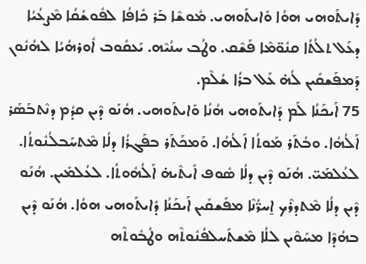ܕܺܐܝܬܰܘܗܝ ܗܘܳܐ ܘܺܐܝܬܰܘܗܝ. ܡܽܘܫܶܐ ܒܰܪ ܟܺܐܦܳܐ ܠܦܽܘܫܳܩܳܐ ܡܶܨܥܳܝܳܐ ܕܥܰܠ ܬܠܳܬܳܐ ܩܢܽܘ̈ܡܶܐ ܦܰܫܶܩ. ܘܛܳܒ ܚܢܳܝܶܗ. ܝܰܥܩܽܘܒ ܐܽܘܪܗܳܝܳܐ ܠܗܳܢܽܘܢ ܕܰܡܦܰܫܩܺܝܢ ܠܳܗ̇ ܥܰܠ ܒܪܳܐ ܫܳܠܶܡ.
75 ܐܰܝܟܰܢܳܐ ܠܰܡ ܕܺܐܝܬܰܘܗܝ ܗܳܢܳܐ ܘܺܐܝܬܰܘܗܝ. ܗܳܢܰܘ ܕܶܝܢ ܩܕܳܡ ܕܢܶܬܒܰܣܰܪ ܐܰܠܳܗܳܐ. ܘܒܳܬܰܪ ܡܰܘܬܳܐ ܐܰܠܳܗܳܐ. ܘܰܡܟܰܬܰܪ ܒܦܰܓܪܳܐ ܕܠܳܐ ܡܶܬܚܰܒܠܳܢܽܘܬܳܐ. ܠܥܳܠܡܰܝ̈. ܗܳܢܰܘ ܕܶܝܢ ܕܠܳܐ ܣܽܘܦ ܐܺܝܬܶܝܗ̇ ܐܰܠܳܗܽܘܬܳܐ. ܠܥܳܠܡܺܝܢ. ܗܳܢܰܘ ܕܶܝܢ ܕܠܳܐ ܡܶܬܕܪܶܟ ܐ̱ܚܪ̈ܳܢܶܐ ܡܦܰܫܩܺܝܢ ܐܰܝܟܰܢܳܐ ܕܺܐܝܬܰܘܗܝ ܗܘܳܐ. ܗܳܢܰܘ ܕܶܝܢ ܒܗܳܕܶܐ ܡܚܰܘܶܝܢ ܠܠܳܐ ܡܶܫܬܰܚܠܦܳܢܽܘܬܶܗ ܘܛܳܒܽܘܬܶܗ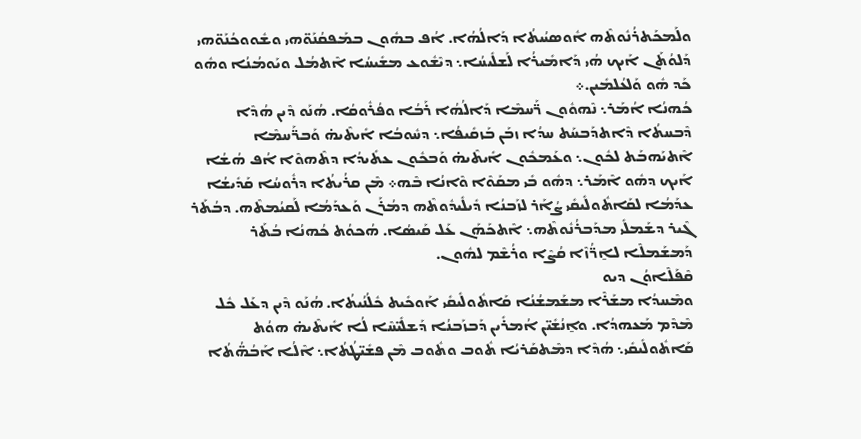ܘܠܰܡܟܰܬܪܳܢܽܘܬܶܗ ܐܽܘܣܝܳܝܬܳܐ ܕܰܐܠܳܗܳܐ. ܐܳܦ ܒܗܽܘܢ ܒܡܰܦܩܳܢܰܘ̈ܗܝ ܘܫܽܘܘܟܳܢܰܘ̈ܗܝ ܕܰܠܘܳܬܰܢ ܐܰܝܟ ܗܳܝ ܕܰܐܡܺܝܪܳܐ ܠܰܫܠܺܝܚܳܐ܆ ܕܝܶܫܽܘܥ ܡܫܺܝܚܳܐ ܐܶܬܡܳܠ ܘܝܰܘܡܳܢܳܐ ܘܗܽܘ ܟܰܕ ܗܽܘ ܘܰܠܥܳܠܡܺܝܢ.܀
ܟܳܗܢܳܐ ܐܳܡܰܪ܆ ܢܶܗܘܽܘܢ ܪ̈ܰܚܡܶܐ ܕܰܐܠܳܗܳܐ ܪܰܒܳܐ ܘܦܳܪܽܘܩܳܐ. ܗܳܢܰܘ ܕܶܝܢ ܗܳܕܶܐ ܕܶܒܚܬܳܐ ܕܶܐܬܕܰܒܚܰܬ ܚܕܳܐ ܙܒܰܢ ܒܰܙܩܺܝܦܳܐ܆ ܕܚܽܘܒܳܐ ܐܺܝܬܶܝܗ̇ ܘܰܒܪ̈ܰܚܡܶܐ ܐܶܬܝܰܗܒܰܬ ܠܟܽܘܢ܆ ܘܥܰܡܟܽܘܢ ܐܺܝܬܶܝܗ̇ ܘܰܒܟܽܘܢ ܥܬܺܝܕܳܐ ܕܬܶܗܘܶܐ ܐܳܦ ܗܳܫܳܐ ܐܰܝܟ ܕܗܽܘ ܐܶܡܰܪ܆ ܕܗܽܘ ܒܺܝ ܡܩܰܘܶܐ ܘܶܐܢܳܐ ܒܶܗ܀ ܡܶܢ ܩܪܳܝܬܳܐ ܕܪܽܘܚܳܐ ܩܰܕܺܝܫܳܐ ܥܕܰܡܳܐ ܠܩܰܐܬܽܘܠܺܝܩܺܝ ܨܳܐܰܪ ܠܙܰܒܢܳܐ ܕܺܝܠܺܝܕܽܘܬܶܗ ܕܡܳܪܰܢ ܘܰܥܕܰܡܳܐ ܠܰܩܝܳܡܬܶܗ. ܕܒܳܬܰܪ ܓܶܝܪ ܕܫܰܡܠܺܝ ܡܕܰܒܪܳܢܽܘܬܶܗ܆ ܐܶܬܟܰܗܰܢ ܥܰܠ ܩܰܝܣܳܐ. ܗܳܟܘܳܬ ܟܳܗܢܳܐ ܒܳܬܰܪ ܕܰܡܫܰܡܠܶܐ ܠܐ̱ܪ̈ܳܙܶܐ ܩܳܨܶܐ ܘܪܳܫܶܡ ܠܗܽܘܢ.
ܩܶܦܰܠܶܐܘܳܢ ܕܝܘ
ܘܡܶܚܕܳܐ ܡܫܰܪܶܐ ܡܫܰܡܫܳܢܳܐ ܩܰܐܬܽܘܠܺܝܩܺܝ ܐܰܘܟܺܝܬ ܟܽܠܳܢܳܝܬܳܐ. ܗܳܢܰܘ ܕܶܝܢ ܕܥܰܠ ܟܽܠ ܡܶܕܶܡ ܡܰܥܗܕܳܐ. ܘܐ̱ܢܳܫܺܝ̈ܢ ܐܳܡܪܺܝܢ ܕܰܒܙܰܒܢܳܐ ܕܰܫܠܺܝ̈ܚܶܐ ܠܳܐ ܐܺܝܬܶܝܗ̇ ܗܘܳܬ ܩܰܐܬܽܘܠܺܝܩܺܝ܆ ܗܳܕܶܐ ܕܡܶܬܩܰܪܝܳܐ ܬܽܘܒ ܘܬܽܘܒ ܡܶܢ ܦܫܺܝ̈ܛܳܬܳܐ܆ ܐܶܠܳܐ ܐܰܒܳܗ̈ܳܬܳܐ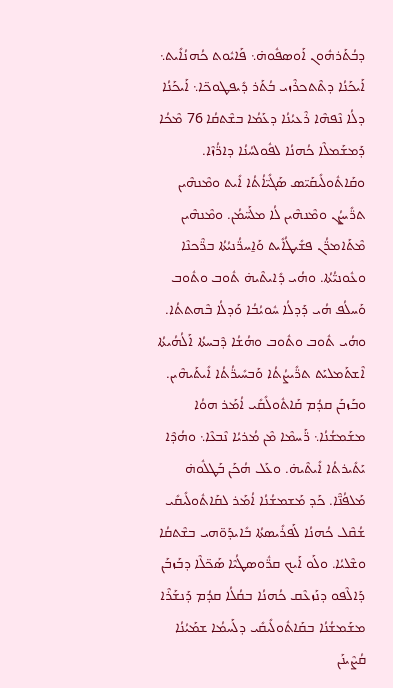ܕܒܳܬܰܪܗܽܘܢ ܐܰܘܣܦܽܘܗ̇܆ ܦܰܐܝܽܘܬ ܟܳܗܢܳܐܺܝܬ܆ ܐܰܝܟܰܢܳܐ ܕܬܶܬܟܪܶܙܝ ܒܳܬܰܪ ܕܺܝܦܛܘܟ̈ܐ܆ ܐܰܝܟܰܢܳܐ ܕܠܳܐ ܢܶܦܗܶܐ ܪܶܥܝܳܢܳܐ ܕܥܰܡܳܐ ܒܫܶܬܩܳܐ 76 ܡܶܟܳܐ ܕܰܡܫܰܡܠܶܐ ܟܳܗܢܳܐ ܠܦܽܘܠܚܳܢܳܐ ܕܐܪ̈ܳܙܶܐ. ܘܩܰܐܬܽܘܠܺܝܩܰܝ̈ܣ ܣܰܓܺܝ̈ܐܳܬܳܐ ܐܺܝܬ ܘܡܶܢܗܶܝܢ ܬܪ̈ܺܝܨܳܢ ܘܡܶܢܗܶܝܢ ܠܳܐ ܡܠܰܚ̈ܡܳܢ. ܘܡܶܢܗܶܝܢ ܡܶܬܰܐܡܪ̈ܳܢ ܦܫܺܝܛܳܐܺܝܬ ܘܰܐ̱ܚܪ̈ܳܢܝܳܬܳܐ ܒܪ̈ܶܟܢܶܐ ܘܥܽܘܢܝ̈ܳܬܳܐ. ܘܗܳܝ ܕܺܐܝܬܶܝܗ̇ ܬܽܘܒ ܘܬܽܘܒ ܘܰܚܠܳܦ ܗܳܝ ܕܰܕܠܳܐ ܚܽܘܝܳܒܳܐ ܘܰܕܠܳܐ ܒܶܗܬܬܳܐ. ܘܗܳܝ ܬܽܘܒ ܘܬܽܘܒ ܘܗܳܫܳܐ ܕܶܒܚܬܳܐ ܐܰܠܳܗܳܝܬܳܐ ܐܶܫܬܰܡܠܝܰܬ ܬܪ̈ܺܝܨܳܬܳܐ ܘܰܒܚܺܝܪ̈ܳܬܳܐ ܐܺܝܬܰܝܗܶܝܢ.
ܘܒܰܙܒܰܢ ܩܕܳܡ ܩܰܐܬܽܘܠܺܩܺܝ ܐܳܡܰܪ ܗܘܳܐ ܡܫܰܡܫܳܢܳܐ܆ ܪ̈ܰܚܡܶܐ ܡܶܢ ܡܳܪܝܳܐ ܢܶܒܥܶܐ܆ ܘܗܳܕܶܐ ܝܰܬܺܝܪܬܳܐ ܐܺܝܬܶܝܗ̇. ܘܥܰܠ ܗܳܟܰܢ ܒܰܛܠܽܘܗ̇ ܡܰܠܦܳܢ̈ܶܐ. ܟܰܕ ܡܰܫܡܫܳܢܳܐ ܐܳܡܰܪ ܠܩܰܐܬܽܘܠܺܝܩܺܝ ܫܳܩܶܠ ܟܳܗܢܳܐ ܠܰܦܪܺܝܣܬܳܐ ܒܺܐܝܕܰܘ̈ܗܝ ܒܫܶܬܩܳܐ ܘܫܶܠܝܳܐ. ܘܠܰܘ ܐܰܝܟ ܩܪ̈ܽܘܣܛܳܝܶܐ ܣܰܟ̈ܠܶܐ ܕܒܰܙܒܰܢ ܕܰܐܠܶܦܘ ܕܢܰܙܥܶܩ ܟܳܗܢܳܐ ܒܩܳܠܳܐ ܩܕܳܡ ܕܰܢܫܰܪܶܐ ܡܫܰܡܫܳܢܳܐ ܒܩܰܐܬܽܘܠܺܝܩܺܝ ܕܠܰܚܡܳܐ ܫܡܰܝܳܢܳܐ ܩܳܨܶܝܢܰܢ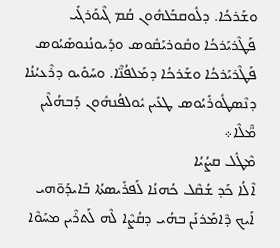ܘܫܰܪܟܳܐ. ܕܠܽܘܩܒܰܠܗܽܘܢ ܩܳܡ ܓܶܝܘܰܪܓܺܝ ܦܰܛܶܪܝܰܪܟܳܐ ܘܩܽܘܪܝܰܩܽܘܣ ܘܕܺܝܘܢܳܢܘܣܺܝܳܘܣ ܦܰܛܶܪܝܰܪܟܳܐ ܘܫܰܪܟܳܐ ܕܡܰܠܦܳܢ̈ܶܐ. ܘܚܰܘܺܝܘ ܕܪܶܥܝܳܢܳܐ ܕܢܶܣܛܽܘܪܺܝܳܘܣ ܛܥܺܝܢ ܝܽܘܠܦܳܢܗܽܘܢ ܕܰܒܗܳܠܶܝܢ ܡ̈ܶܠܶܐ܀
ܡܶܛܽܠ ܩܨܳܝܳܐ
ܐܶܠܳܐ ܟܰܕ ܫܳܩܶܠ ܟܳܗܢܳܐ ܠܰܦܪܺܝܣܬܳܐ ܒܺܐܝܕܰܘ̈ܗܝ ܐܰܝܟ ܕܶܐܡܰܪܢܰܢ ܒܗܳܝ ܕܩܳܨܶܐ ܠܶܗ ܠܰܬܪܶܝܢ ܡܚܰܘܶܐ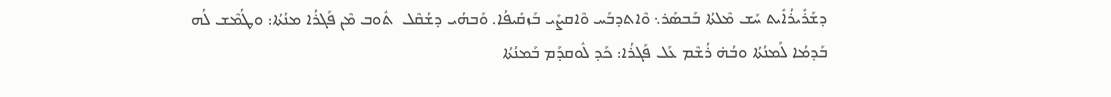ܕܫܰܪܺܝܪܳܐܺܝܬ ܚܰܫ ܡܶܠܬܳܐ ܒܰܒܣܰܪ܆ ܘܶܐܬܕܒܰܚ ܘܶܐܩܨܺܝ ܒܰܙܩܺܝܦܳܐ. ܘܰܒܗܳܝ ܕܫܳܩܶܠ  ܬܽܘܒ ܡܶܢ ܦܰܓܪܳܐ ܡܢܳܬܳܐ: ܘܛܳܡܶܫ ܠܳܗ ܒܰܕܡܳܐ ܠܰܡܢܳܬܳܐ ܘܒܳܗ̇ ܪܳܫܶܡ ܥܰܠ ܦܰܓܪܳܐ: ܟܰܕ ܠܽܘܩܕܰܡ ܒܰܡܢܳܬܳܐ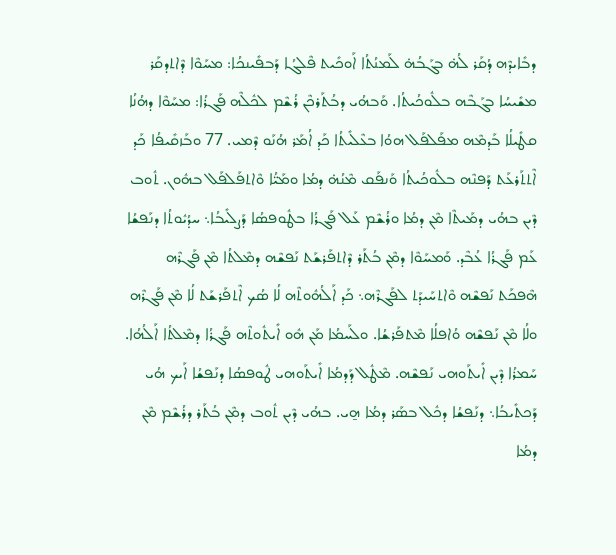ܕܒܺܐܝܕܶܗ ܕܳܩܰܪ ܠܳܗ̇ ܒܓܰܒܳܗ̇ ܠܰܡܢܳܬܳܐ ܐܰܘܟܺܝܬ ܦܶܠܓܳܐ ܕܰܒܦܺܝܢܟܳܐ: ܡܚܰܘܶܐ ܕܶܐܬܕܩܰܪ ܡܫܺܝܚܳܐ ܒܓܰܒܶܗ ܒܠܽܘܟܳܝܬܳܐ. ܘܰܒܗܳܝ ܕܒܳܬܰܪܟܶܢ ܪܳܫܶܡ ܠܟܽܠܶܗ ܦܰܓܪܳܐ: ܡܚܰܘܶܐ ܕܗܳܢܳܐ ܩܛܺܝܠܳܐ ܒܰܕܡܶܗ ܡܦܰܠܦܰܠ ܗܘܳܐ ܒܥܶܠܺܝܬܳܐ ܟܰܕ ܐܳܡܰܪ ܗܳܢܰܘ ܕܶܡܝ. 77 ܘܒܰܙܩܺܝܦܳܐ ܟܰܕ ܐܶܬܬܰܪܥܰܬ ܕܰܦܢܶܗ ܒܠܽܘܟܳܝܬܳܐ ܘܰܢܦܰܩ ܡܶܢܳܗ̇ ܕܡܳܐ ܘܡܰܝ̈ܳܐ ܘܶܐܬܦܰܠܦܰܠ ܒܗܽܘܢ. ܬܽܘܒ ܕܶܝܢ ܒܗܳܝ ܕܡܰܝܬܶܐ ܡܶܢ ܕܡܳܐ ܘܪܳܫܶܡ ܥܰܠ ܦܰܓܪܳܐ ܒܛܽܘܦܣܳܐ ܕܰܨܠܺܝܒܳܐ܆ ܚܕܳܝܽܘܬܳܐ ܕܢܰܦܫܳܐ ܥܰܡ ܦܰܓܪܳܐ ܥܳܒܶܕ. ܘܰܡܚܰܘܶܐ ܕܡܶܢ ܒܳܬܰܪ ܕܶܐܬܦܰܪܫܰܬ ܢܰܦܫܶܗ ܕܡܶܠܬܳܐ ܡܶܢ ܦܰܓܪܶܗ ܗܶܦܟܰܬ ܢܰܦܫܶܗ ܘܶܐܬܚܰܝܕܰܬ ܠܦܰܓܪܶܗ܆ ܟܰܕ ܐܰܠܳܗܽܘܬܶܗ ܠܳܐ ܣܳܟ ܐܶܬܦܰܪܫܰܬ ܠܳܐ ܡܶܢ ܦܰܓܪܶܗ ܘܠܳܐ ܡܶܢ ܢܰܦܫܶܗ ܘܳܐܦܠܳܐ ܡܶܬܦܰܪܫܳܐ. ܘܠܰܚܡܳܐ ܡܰܢ ܗܽܘ ܐܺܝܬܽܘܬܶܗ ܦܰܓܪܳܐ ܕܡܶܠܬܳܐ ܐܰܠܳܗܳܐ. ܚܰܡܪܳܐ ܕܶܝܢ ܐܺܝܬܰܘܗܝ ܢܰܦܫܶܗ. ܡܶܛܽܠ ܕܰܕܡܳܐ ܐܺܝܬܰܘܗܝ ܛܽܘܦܣܳܐ ܕܢܰܦܫܳܐ ܐܰܝܟ ܗܳܝ ܕܰܟܬܺܝܒܳܐ܆ ܕܢܰܦܫܳܐ ܕܟܽܠ ܒܣܰܪ ܕܡܳܐ ܗ̱ܝ. ܒܗܳܝ ܕܶܝܢ ܬܽܘܒ ܕܡܶܢ ܒܳܬܰܪ ܕܪܳܫܶܡ ܡܶܢ ܕܡܳܐ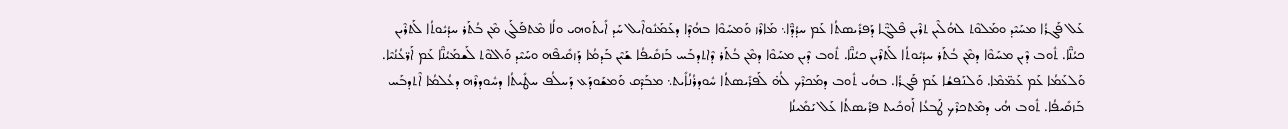ܥܰܠ ܦܰܓܪܳܐ ܡܚܰܝܶܕ ܘܡܰܠܘܶܬ ܠܗܳܠܶܝܢ ܬܪܶܝܢ ܦܶܠܓ̈ܶܐ ܕܰܦܪܺܝܣܬܳܐ ܥܰܡ ܚܕܳܕ̈ܶܐ܆ ܡܰܐܪܶܙ ܘܰܡܚܰܘܶܐ ܒܗܳܕܶܐ ܕܥܰܡܰܢܽܘܐܶܝܠ ܚܰܕ ܐܺܝܬܰܘܗܝ ܘܠܳܐ ܡܶܬܦܰܠܰܓ ܡܶܢ ܒܳܬܰܪ ܚܕܳܝܽܘܬܳܐ ܠܰܬܪܶܝܢ ܟܝܳܢ̈ܶܐ. ܬܽܘܒ ܕܶܝܢ ܡܚܰܘܶܐ ܕܡܶܢ ܒܳܬܰܪ ܚܕܳܝܽܘܬܳܐ ܠܰܬܪܶܝܢ ܟܝܳܢ̈ܶܐ. ܬܽܘܒ ܕܶܝܢ ܡܚܰܘܶܐ ܕܡܶܢ ܒܳܬܰܪ ܕܶܐܬܕܒܰܚ ܒܰܙܩܺܝܦܳܐ ܫܰܝܶܢ ܒܰܕܡܳܐ ܕܰܙܩܺܝܦܶܗ ܘܚܰܝܶܕ ܘܰܐܠܘܶܬ ܠܰܫܡܰܝܳܢ̈ܶܐ ܥܰܡ ܐܰܪ̈ܥܳܢܳܝܶܐ. ܘܰܠܥܰܡܳܐ ܥܰܡ ܥܰܡ̈ܡܶܐ. ܘܰܠܢܰܦܫܳܐ ܥܰܡ ܦܰܓܪܳܐ. ܒܗܳܝ ܬܽܘܒ ܕܡܰܟܪܶܟ ܠܳܗ̇ ܠܰܦܪܺܝܣܬܳܐ ܚܽܘܕܪܳܢܳܐܺܝܬ܆ ܡܒܰܕܶܩ ܘܰܡܫܰܘܕܰܥ ܕܰܚܠܳܦ ܚܛܺܝܬܳܐ ܕܚܽܘܕܪܶܗ ܕܥܳܠܡܳܐ ܐܶܬܕܒܰܚ ܒܰܙܩܺܝܦܳܐ. ܬܽܘܒ ܗܳܝ ܕܡܶܬܟܪܶܟ ܛܰܒܥܳܐ ܐܰܘܟܺܝܬ ܦܪܺܝܣܬܳܐ ܥܰܠ ܝܰܡܺܝܢܳܐ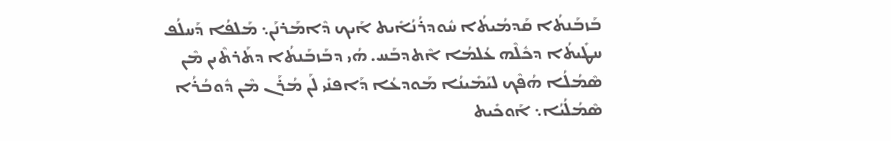ܒܰܙܒܰܢܬܳܐ ܩܰܕܡܳܝܬܳܐ ܚܽܘܕܪܳܢܳܐܺܝܬ ܐܰܝܟ ܕܶܐܡܰܪܢܰܢ܆ ܡܰܠܦܳܐ ܕܰܚܠܳܦ ܚܛܺܝܬܳܐ ܕܟܽܠܶܗ ܥܳܠܡܳܐ ܐܶܬܕܒܰܚ. ܗܳܝ ܕܒܰܙܒܰܢܬܳܐ ܕܬܰܪܬܶܝܢ ܡܶܢ ܣܶܡܳܠܳܐ ܗܳܦܶܟ ܠܝܰܡܺܝܢܳܐ ܡܰܘܕܥܳܐ ܕܰܐܦܢܺܝ ܠܰܢ ܡܳܪܰܢ ܡܶܢ ܕܽܘܒܳܪܳܐ ܣܶܡܳܠܳܝܳܐ܆ ܐܰܘܟܺܝܬ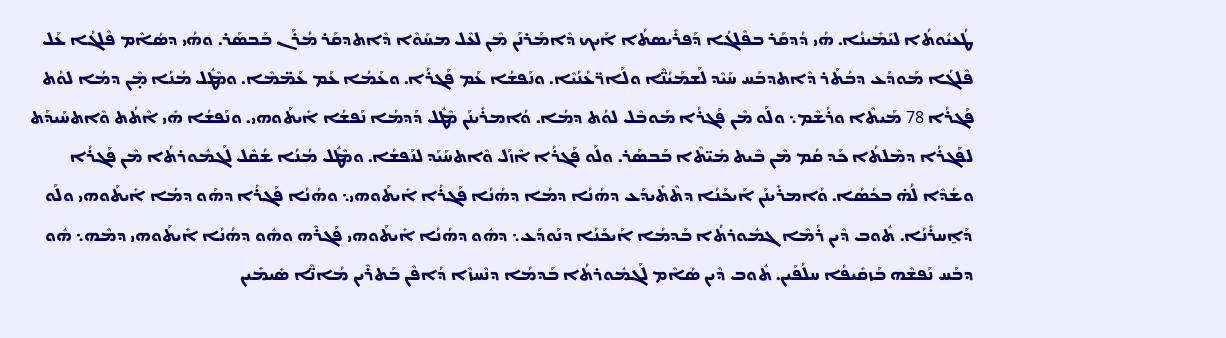ܛܳܥܝܽܘܬܳܐ ܠܝܰܡܺܝܢܳܐ. ܗܳܝ ܕܳܕܩܰܪ ܒܦܶܠܓܳܐ ܕܰܦܪܺܝܣܬܳܐ ܐܰܝܟ ܕܶܐܡܰܪܢܰܢ ܡܶܢ ܠܥܶܠ ܡܚܰܘܶܐ ܕܶܐܬܕܩܰܪ ܡܳܪܰܢ ܒܰܒܣܰܪ. ܘܗܳܝ ܕܣܳܐܶܡ ܦܶܠܓܳܐ ܥܰܠ ܦܶܠܓܳܐ ܡܰܘܕܰܥ ܕܒܳܬܰܪ ܕܶܐܬܕܒܰܚ ܚܰܝܶܕ ܠܰܫܡܰܝܳܢ̈ܶܐ ܘܠܰܐܪ̈ܥܳܢܳܝܶܐ. ܘܢܰܦܫܳܐ ܥܰܡ ܦܰܓܪܳܐ. ܘܥܰܡܳܐ ܥܰܡ ܥܰܡ̈ܡܶܐ. ܘܡܶܛܽܠ ܡܳܢܳܐ ܡ̣ܶܢ ܕܡܳܐ ܠܘܳܬ ܦܰܓܪܳܐ 78 ܡܰܝܬܶܐ ܘܪܳܫܶܡ܆ ܘܠܰܘ ܡܶܢ ܦܰܓܪܳܐ ܡܰܘܒܶܠ ܠܘܳܬ ܕܡܳܐ. ܘܳܐܡܪܺܝܢܰܢ ܡܶܛܽܠ ܕܰܕܡܳܐ ܢܰܦܫܳܐ ܐܺܝܬܰܘܗܝ. ܘܢܰܦܫܳܐ ܗܺܝ ܐܶܬܳܬ ܘܶܐܬܚܰܝܕܰܬ ܠܦܰܓܪܳܐ ܕܡܶܠܬܳܐ ܟܰܕ ܩܳܡ ܡܶܢ ܒܶܝܬ ܡܺܝ̈ܬܶܐ ܒܰܒܣܰܪ. ܘܠܰܘ ܦܰܓܪܳܐ ܐܶܙܰܠ ܘܶܐܬܚܰܝܰܕ ܠܢܰܦܫܳܐ. ܘܡܶܛܽܠ ܡܳܢܳܐ ܫܳܩܶܠ ܠܰܓܡܽܘܪܬܳܐ ܡܶܢ ܦܰܓܪܳܐ ܘܫܳܕܶܐ ܠܳܗ̇ ܒܟܳܣܳܐ. ܘܳܐܡܪܺܝܢܰܢ ܐܰܝܟܰܢܳܐ ܕܬܶܬܺܝܕܰܥ ܕܗܳܢܳܐ ܕܡܳܐ ܕܗܳܢܳܐ ܦܰܓܪܳܐ ܐܺܝܬܰܘܗܝ܆ ܘܗܳܢܳܐ ܦܰܓܪܳܐ ܕܗܰܘ ܕܡܳܐ ܐܺܝܬܰܘܗܝ ܘܠܰܘ ܕܰܐ̱ܚܪܺܢܳܐ. ܬܽܘܒ ܕܶܝܢ ܪܳܡܶܐ ܓܡܽܘܪܬܳܐ ܒܰܕܡܳܐ ܐܰܝܟܰܢܳܐ ܕܢܰܘܕܰܥ܆ ܕܗܽܘ ܕܗܳܢܳܐ ܐܺܝܬܰܘܗܝ ܦܰܓܪܶܗ ܘܗܽܘ ܕܗܳܢܳܐ ܐܺܝܬܰܘܗܝ ܕܡܶܗ܆ ܗܽܘ ܕܒܰܚ ܢܰܦܫܶܗ ܒܰܙܩܺܝܦܳܐ ܚܠܳܦܰܝܢ. ܬܽܘܒ ܕܶܝܢ ܣܳܐܶܡ ܠܰܓܡܽܘܪܬܳܐ ܒܰܕܡܳܐ ܕܢܶܚܙܶܐ ܕܳܐܦܶܢ ܒܰܬܪܶܝܢ ܡܳܐܢ̈ܶܐ ܣܺܝܡܺܝܢ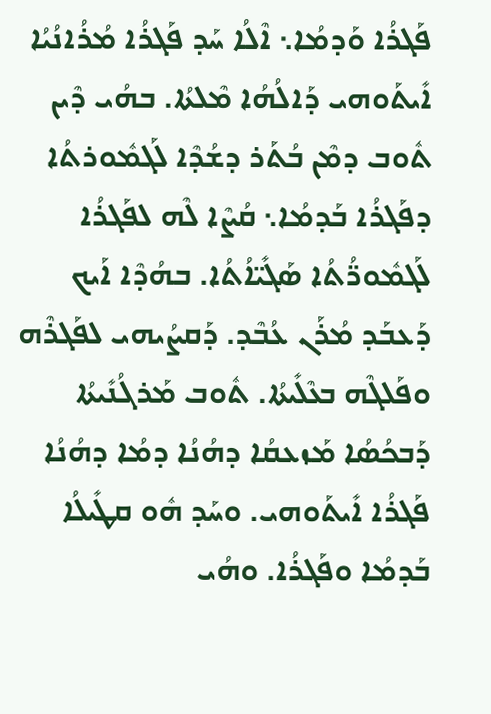ܦܰܓܪܳܐ ܘܰܕܡܳܐ܆ ܐܶܠܳܐ ܚܰܕ ܦܰܓܪܳܐ ܡܳܪܳܐܢܳܝܳܐ ܐܺܝܬܰܘܗܝ ܕܰܐܠܳܗܳܐ ܡܶܠܬܳܐ. ܒܗܳܝ ܕܶܝܢ ܬܽܘܒ ܕܡܶܢ ܒܳܬܰܪ ܕܫܳܕܶܐ ܠܰܓܡܽܘܪܬܳܐ ܕܦܰܓܪܳܐ ܒܰܕܡܳܐ܆ ܩܳܨܶܐ ܠܶܗ ܠܦܰܓܪܳܐ ܠܰܓܡܽܘܪ̈ܳܬܳܐ ܣܰܓܺܝ̈ܐܳܬܳܐ. ܒܗܳܕܶܐ ܐܰܝܟ ܕܰܥܒܰܕ ܡܳܪܰܢ ܥܳܒܶܕ. ܕܰܩܨܳܝܗܝ ܠܦܰܓܪܶܗ ܘܦܰܠܓܶܗ ܒܥܶܠܺܝܬܳܐ. ܬܽܘܒ ܡܰܪܓܳܢܺܝܬܳܐ ܕܰܒܟܳܣܳܐ ܡܰܙܥܩܳܐ ܕܗܳܢܳܐ ܕܡܳܐ ܕܗܳܢܳܐ ܦܰܓܪܳܐ ܐܺܝܬܰܘܗܝ. ܘܚܰܕ ܗܽܘ ܩܛܺܝܠܳܐ ܒܰܕܡܳܐ ܘܦܰܓܪܳܐ. ܘܗܳܝ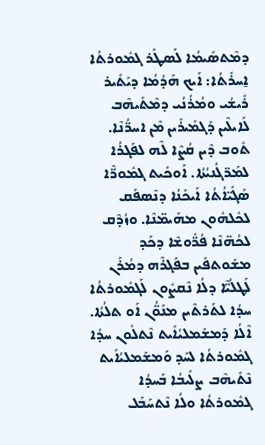ܕܡܶܬܣܺܝܡܳܐ ܠܰܣܛܰܪ ܓܡܽܘܪܬܳܐ ܐ̱ܚܪܺܬܳܐ: ܐܰܝܟ ܗܰܕܳܡܳܐ ܕܝܰܬܺܝܪ ܪܺܝܫܳܝ ܘܡܳܪܳܢܳܝ ܕܡܶܬܺܝܗܶܒ ܠܰܐܝܠܶܝܢ ܕܰܓܡܺܝܪܺܝܢ ܡܶܢ ܐܚܪ̈ܳܢܶܐ. ܬܽܘܒ ܕܶܝܢ ܩܳܨܶܐ ܠܶܗ ܠܦܰܓܪܳܐ ܠܡܰܪ̈ܓܳܢܝܳܬܳܐ. ܐܰܘܟܺܝܬ ܓܡܽܘܪ̈ܶܐ ܣܰܓܺܝ̈ܐܳܬܳܐ ܐܰܝܟܰܢܳܐ ܕܢܶܣܦܰܩ ܠܟܽܠܗܽܘܢ ܡܗܰܝܡ̈ܢܶܐ. ܘܙܳܕܶܩ ܠܟܳܗ̈ܢܶܐ ܦܳܪ̈ܽܘܫܶܐ ܕܟܰܕ ܡܫܰܘܬܦܺܝܢ ܒܦܰܓܪܶܗ ܕܡܳܪܰܢ ܠܰܛܠܳܝ̈ܶܐ ܕܠܳܐ ܢܶܩܨܽܘܢ ܠܰܓܡܽܘܪܬܳܐ ܚܕܳܐ ܠܬܰܪܬܶܝܢ ܡܢܰܘ̈ܳܢ ܐܰܘ ܬܠܳܬܳܐ. ܐܶܠܳܐ ܕܰܡܫܰܡܠܝܳܐܺܝܬ ܢܶܬܠܽܘܢ ܚܕܳܐ ܓܡܽܘܪܬܳܐ ܠܚܰܕ ܘܰܡܫܰܡܠܝܳܐܺܝܬ ܢܶܬܺܝܗܶܒ ܨܠܺܝܒܳܐ ܒܰܚܕܳܐ ܓܡܽܘܪܬܳܐ ܘܠܳܐ ܢܶܬܚܰܒܰܠ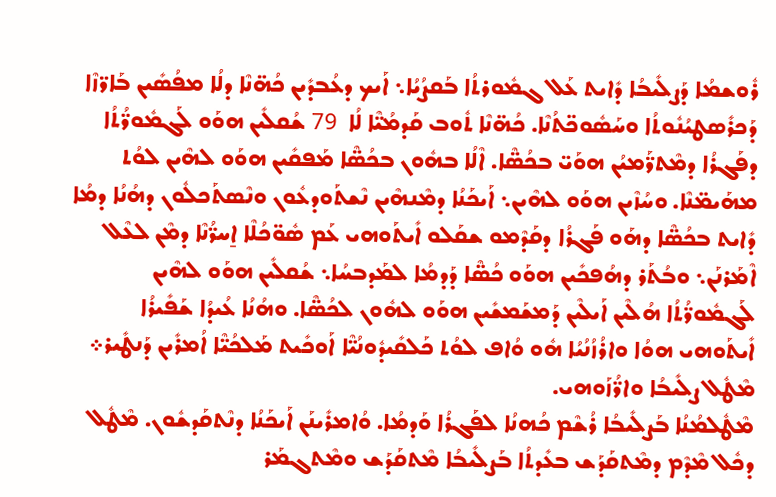ܪܽܘܫܡܳܐ ܕܰܨܠܺܝܒܳܐ ܕܺܐܝܬ ܥܰܠ ܓܡܽܘܪܬܳܐ ܒܰܩܨܳܝܳܐ܆ ܐܰܝܟ ܕܥܳܒܕܺܝܢ ܟܳܗ̈ܢܶܐ ܕܠܳܐ ܡܦܳܣܺܝܢ ܒܰܐܪ̈ܙܶܐ ܕܰܟܪܺܣܛܝܳܢܽܘܬܳܐ ܘܚܰܣܽܘܟ̈ܬܳܢܶܐ. ܟܳܗ̈ܢܶܐ ܬܽܘܒ ܩܰܕܡܳܝ̈ܶܐ ܠܳܐ  79 ܫܳܩܠܺܝܢ ܗܘܰܘ ܠܰܓܡܽܘܪ̈ܳܬܳܐ ܕܦܰܓܪܳܐ ܕܡܶܬܪ̈ܰܡܝܳܢ ܗܘܰܝ̈ ܒܟܳܣ̈ܶܐ. ܐܶܠܳܐ ܒܗܽܘܢ ܒܟܳܣ̈ܶܐ ܡܰܦܩܺܝܢ ܗܘܰܘ ܠܗܶܝܢ ܠܘܳܬ ܡܗܰܝܡ̈ܢܶܐ. ܘܚܳܙܶܝܢ ܗܘܰܘ ܠܗܶܝܢ܆ ܐܰܝܟܰܢܳܐ ܕܡܶܢܗܶܝܢ ܢܶܫܬܰܘܕܥܽܘܢ ܘܢܶܣܬܰܟܠܽܘܢ ܕܗܳܢܳܐ ܕܡܳܐ ܕܺܐܝܬ ܒܟܳܣ̈ܶܐ ܕܗܰܘ ܦܰܓܪܳܐ ܕܩܰܕܶܡܘ ܫܩܰܠܘ ܐܺܝܬܰܘܗܝ ܥܰܡ ܣܽܘ̈ܟܳܠܶܐ ܐ̱ܚܪ̈ܳܢܶܐ ܕܡܶܢ ܠܥܶܠ ܐܶܡܰܪܢܰܢ܆ ܘܒܳܬܰܪ ܕܗܳܦܟܺܝܢ ܗܘܰܘ ܟܳܣ̈ܶܐ ܕܰܕܡܳܐ ܠܡܰܕܒܚܳܐ܆ ܫܳܩܠܺܝܢ ܗܘܰܘ ܠܗܶܝܢ ܠܰܓܡܽܘܪ̈ܳܬܳܐ ܗܳܠܶܝܢ ܐܰܝܠܶܝܢ ܕܰܡܫܰܡܫܺܝܢ ܗܘܰܘ ܠܗܽܘܢ ܠܟܳܣ̈ܶܐ. ܘܗܳܢܳܐ ܥܳܝܕܳܐ ܫܰܦܺܝܪܳܐ ܐܺܝܬܰܘܗܝ ܗܘܳܐ ܘܐܪܳܙܳܢܳܝܳܐ ܗܽܘ ܘܳܐܦ ܠܘܳܬ ܟܰܠܩܺܝܕܽܘܢܳܝ̈ܶܐ ܐܰܘܟܺܝܬ ܡܰܠܟܳܝ̈ܶܐ ܐܳܡܪܺܝܢ ܕܰܢܛܺܝܪ܀
ܡܶܛܽܠ ܨܠܺܝܒܳܐ ܘܐܪ̈ܳܙܰܘܗܝ.
ܡܶܛܽܠܡܳܢܳܐ ܒܰܨܠܺܝܒܳܐ ܪܳܫܶܡ ܟܳܗܢܳܐ ܠܦܰܓܪܳܐ ܘܰܕܡܳܐ. ܘܳܐܡܪܺܝܢܰܢ ܐܰܝܟܰܢܳܐ ܕܢܶܬܩܰܕܫܽܘܢ. ܡܶܛܽܠ ܕܟܽܠ ܡܶܕܶܡ ܕܡܶܬܩܰܕܰܫ ܒܥܺܕܬܳܐ ܒܰܨܠܺܝܒܳܐ ܡܶܬܩܰܕܰܫ ܘܡܶܬܓܡܰܪ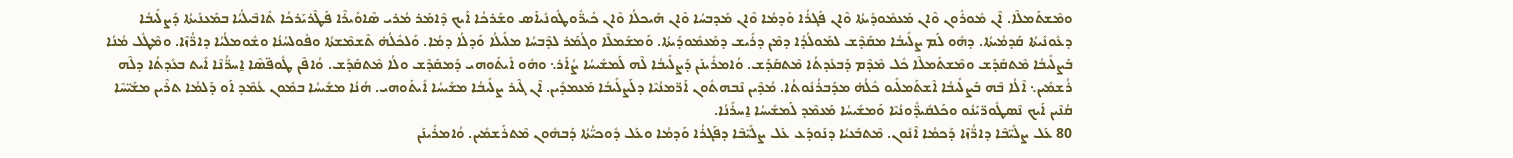ܘܡܶܫܬܰܡܠܶܐ. ܐܶܢ ܡܽܘܪܽܘܢ ܘܶܐܢ ܡܰܥܡܽܘܕܺܝܬܳܐ ܘܶܐܢ ܦܰܓܪܳܐ ܘܰܕܡܳܐ ܘܶܐܢ ܡܰܕܒܚܳܐ ܘܶܐܢ ܗܰܝܟܠܳܐ ܘܶܐܢ ܟܺܝܪ̈ܽܘܛܽܘܢܺܝܐܰܣ ܘܫܰܪܟܳܐ ܐܰܝܟ ܕܶܐܡܰܪ ܡܳܪܝ ܣܶܐܘܺܝܪܶܐ ܦܰܛܶܪܝܰܪܟܳܐ ܬܺܐܒܶܝܠܳܝܳܐ ܒܡܰܥܢܺܝܬܳܐ ܕܰܨܠܺܝܒܳܐ ܕܥܽܘܢܺܝܬܳܐ ܩܰܕܡܳܝܬܳܐ. ܕܗܽܘ ܠܰܡ ܨܠܺܝܒܳܐ ܡܩܰܕܶܫ ܠܡܰܘܠܳܕܳܐ ܕܡܶܢ ܕܪܺܝܫ ܕܡܰܥܡܽܘܕܺܝܬܳܐ. ܘܰܡܫܰܡܠܶܐ ܘܓܳܡܰܪ ܠܕܶܒܚܳܐ ܡܠܺܝܠܳܐ ܘܰܕܠܳܐ ܕܡܳܐ. ܘܰܠܟܽܠܳܗ̇ ܬܶܫܡܶܫܬܳܐ ܘܦܽܘܠܚܳܢܳܐ ܘܫܽܘܡܠܳܝܳܐ ܕܐܪ̈ܳܙܶܐ. ܘܡܶܛܽܠ ܡܳܢܳܐ ܒܰܨܠܺܝܒܳܐ ܡܶܬܩܰܕܰܫ ܘܡܶܫܬܰܡܠܶܐ ܟܽܠ ܡܶܕܶܡ ܕܰܒܥܺܕܬܳܐ ܡܶܬܩܰܕܰܫ. ܘܳܐܡܪܺܝܢܰܢ ܕܰܨܠܺܝܒܳܐ ܠܶܗ ܠܰܡܫܺܝܚܳܐ ܨܳܐܰܪ܆ ܘܗܽܘ ܐܺܝܬܰܘܗܝ ܕܰܡܩܰܕܶܫ ܘܠܳܐ ܡܶܬܩܰܕܰܫ. ܘܳܐܦܶܢ ܛܽܘܦ̈ܣܶܐ ܐ̱ܚܪ̈ܳܢܶܐ ܐܺܝܬ ܒܥܺܕܬܳܐ ܕܠܶܗ ܪܳܫܡܺܝܢ܆ ܐܶܠܳܐ ܒܶܗ ܒܰܨܠܺܝܒܳܐ ܐܶܫܬܰܡܠܺܝܘ ܟܽܠܳܗ̇ ܡܕܰܒܪܳܢܽܘܬܳܐ. ܡܳܕܶܝܢ ܢܶܒܗܬܽܘܢ ܐܰܪ̈ܡܢܳܝܶܐ ܕܠܰܨܠܺܝܒܳܐ ܡܰܥܡܕܺܝܢ. ܐܶܢ ܓܶܝܪ ܨܠܺܝܒܳܐ ܡܫܺܝܚܳܐ ܐܺܝܬܰܘܗܝ. ܗܳܢܳܐ ܡܫܺܝܚܳܐ ܒܡܽܘܢ ܥܳܡܶܕ ܐܰܘ ܕܰܠܡܳܐ ܬܪܶܝܢ ܡܫܺܝ̈ܚܶܐ ܩܳܢܶܝܢ ܐܰܝܟ ܢܶܣܛܽܘܪ̈ܝܰܢܽܘ ܘܟܰܠܩܺܝܕ̈ܽܘܢܳܝܶܐ ܘܰܡܫܺܝܚܳܐ ܡܰܥܡܶܕ ܠܰܡܫܺܝܚܳܐ ܐ̱ܚܪܺܢܳܐ.
80 ܥܰܠ ܨܠܺܝ̈ܒܶܐ ܕܐܪ̈ܳܙܶܐ ܕܰܟܡܳܐ ܐܶܢܽܘܢ. ܡܶܬܒܰܥܝܳܐ ܕܢܰܘܕܰܥ ܥܰܠ ܨܠܺܝ̈ܒܶܐ ܕܦܰܓܪܳܐ ܘܰܕܡܳܐ ܘܥܰܠ ܕܽܘܟܝ̈ܳܬܳܐ ܕܰܒܗܽܘܢ ܡܶܬܪܰܫܡܺܝܢ. ܘܳܐܡܪܺܝܢܰܢ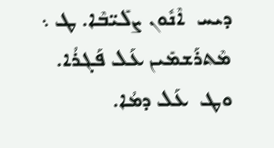ܕܝܚ  ܐܶܢܽܘܢ ܨܠܺܝ̈ܒܶܐ. ܛ ܆ ܡܶܬܪܰܫܡܺܝܢ ܥܰܠ ܦܰܓܪܳܐ. ܘܛ  ܥܰܠ ܕܡܳܐ.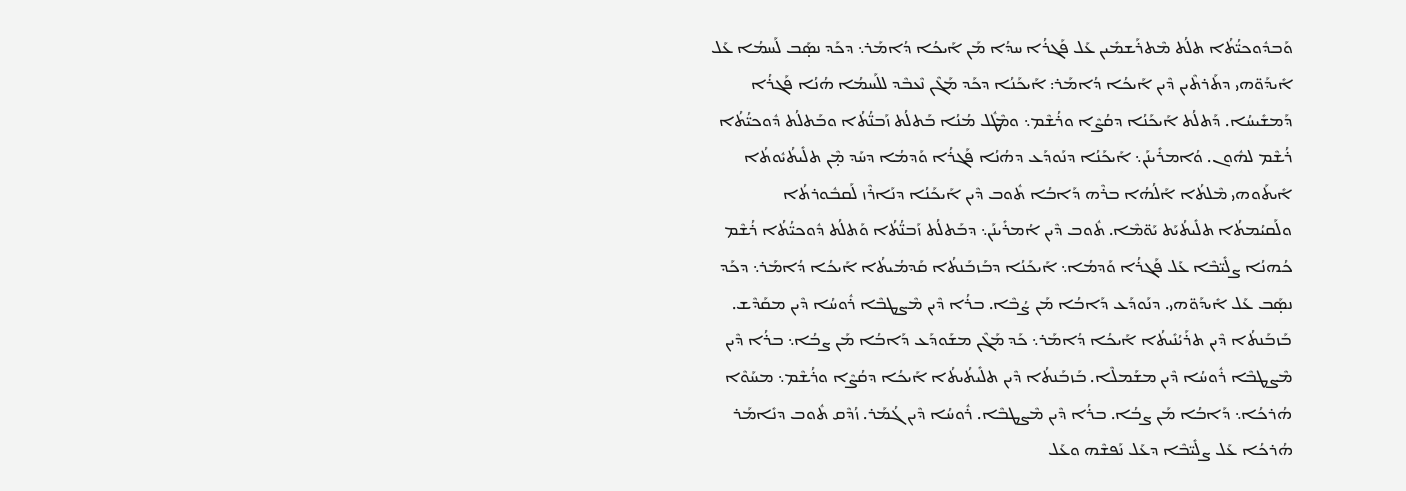ܘܰܒܕܽܘܟܝ̈ܳܬܳܐ ܬܠܳܬ ܡܶܬܪܰܫܡܺܝܢ ܥܰܠ ܦܰܓܪܳܐ ܚܕܳܐ ܡܰܢ ܐܰܝܟܳܐ ܕܳܐܡܰܪ܆ ܕܟܰܕ ܢܣ̣ܰܒ ܠܰܚܡܳܐ ܥܰܠ ܐܺܝܕܰܘ̈ܗܝ ܕܬܰܪܬܶܝܢ ܕܶܝܢ ܐܰܝܟܳܐ ܕܳܐܡܰܪ: ܐܰܝܟܰܢܳܐ ܕܟܰܕ ܡܰܓܶܢ ܢܶܥܒܶܕ ܠܠܰܚܡܳܐ ܗܳܢܳܐ ܦܰܓܪܳܐ ܕܰܡܫܺܝܚܳܐ. ܕܰܬܠܳܬ ܐܰܝܟܰܢܳܐ ܕܩܳܨܶܐ ܘܪܳܫܶܡ܆ ܘܡܶܛܽܠ ܡܳܢܳܐ ܒܰܬܠܳܬ ܙܰܒܢ̈ܳܬܳܐ ܘܒܰܬܠܳܬ ܕܽܘܟܝ̈ܳܬܳܐ ܪܳܫܶܡ ܠܗܽܘܢ. ܘܳܐܡܪܺܝܢܰܢ܆ ܐܰܝܟܰܢܳܐ ܕܢܰܘܕܰܥ ܕܗܳܢܳܐ ܦܰܓܪܳܐ ܘܰܕܡܳܐ ܕܚܰܕ ܡ̣ܶܢ ܬܠܺܝܬܳܝܽܘܬܳܐ ܐܺܝܬܰܘܗܝ ܡܶܠܬܳܐ ܐܰܠܳܗܳܐ ܒܪܶܗ ܕܰܐܒܳܐ ܬܽܘܒ ܕܶܝܢ ܐܰܝܟܰܢܳܐ ܕܢܰܐܪܶܙ ܠܰܩܒܽܘܪܬܳܐ ܘܠܰܩܝܳܡܬܳܐ ܬܠܺܝܬܳܝܰܬ ܝܰܘ̈ܡܶܐ. ܬܽܘܒ ܕܶܝܢ ܐܳܡܪܺܝܢܰܢ܆ ܕܒܰܬܠܳܬ ܙܰܒܢ̈ܳܬܳܐ ܘܰܬܠܳܬ ܕܽܘܟܝ̈ܳܬܳܐ ܪܳܫܶܡ ܟܳܗܢܳܐ ܨܠܺܝ̈ܒܶܐ ܥܰܠ ܦܰܓܪܳܐ ܘܰܕܡܳܐ܆ ܐܰܝܟܰܢܳܐ ܕܒܰܙܒܰܢܬܳܐ ܩܰܕܡܳܝܬܳܐ ܐܰܝܟܳܐ ܕܳܐܡܰܪ܆ ܕܟܰܕ ܢܣ̣ܰܒ ܥܰܠ ܐܺܝܕܰܘ̈ܗܝ. ܕܢܰܘܕܰܥ ܕܰܐܒܳܐ ܡܰܢ ܨܳܒܶܐ. ܒܪܳܐ ܕܶܝܢ ܡܶܨܛܒܶܐ ܪܽܘܚܳܐ ܕܶܝܢ ܡܩܰܕܶܫ. ܒܰܙܒܰܢܬܳܐ ܕܶܝܢ ܬܪܰܝܳܢܺܝܬܳܐ ܐܰܝܟܳܐ ܕܳܐܡܰܪ܆ ܟܰܕ ܡܰܓܶܢ ܡܫܰܘܕܰܥ ܕܰܐܒܳܐ ܡܰܢ ܨܒܳܐ܆ ܒܪܳܐ ܕܶܝܢ ܡܶܨܛܒܶܐ ܪܽܘܚܳܐ ܕܶܝܢ ܡܫܰܡܠܶܐ. ܒܰܙܒܰܢܬܳܐ ܕܶܝܢ ܬܠܺܝܬܳܝܬܳܐ ܐܰܝܟܳܐ ܕܩܳܨܶܐ ܘܪܳܫܶܡ܆ ܡܚܰܘܶܐ ܗܳܪܟܳܐ܆ ܕܰܐܒܳܐ ܡܰܢ ܨܒܳܐ. ܒܪܳܐ ܕܶܝܢ ܡܶܨܛܒܶܐ. ܪܽܘܚܳܐ ܕܶܝܢ ܓܳܡܰܪ. ܙܳܕܶܩ ܬܽܘܒ ܕܢܺܐܡܰܪ ܗܳܪܟܳܐ ܥܰܠ ܨܠܺܝ̈ܒܶܐ ܕܥܰܠ ܢܰܦܫܶܗ ܘܥܰܠ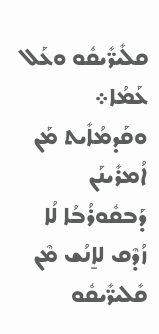ܩܠܺܝܪ̈ܺܝܩܽܘ ܘܥܰܠ ܥܰܡܳܐ܀
ܘܩܰܕܡܳܐܺܝܬ ܡܰܢ ܐܳܡܪܺܝܢܰܢ ܕܰܒܩܽܘܪܳܒܳܐ ܠܳܐ ܙܳܕܶܩ ܠܐ̱ܢܳܫ ܡܶܢ ܩܺܠܝܪ̈ܺܝܩܽܘ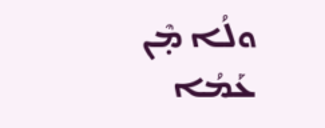ܘܠܳܐ ܡ̣ܶܢ ܥܰܡܳܐ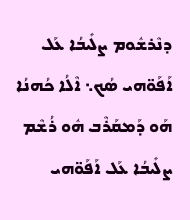ܕܢܶܪܫܽܘܡ ܨܠܺܝܒܳܐ ܥܰܠ ܐܰܦܰܘ̈ܗܝ ܣܳܟ܆ ܐܶܠܳܐ ܟܳܗܢܳܐ ܗܰܘ ܕܰܡܩܰܪܶܒ ܗܽܘ ܪܳܫܶܡ ܨܠܺܝܒܳܐ ܥܰܠ ܐܰܦܰܘ̈ܗܝ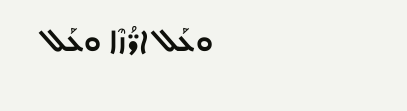ܘܥܰܠ ܐܪ̈ܳܙܶܐ ܘܥܰܠ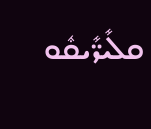ܩܠܺܝܪ̈ܺܝܩܽܘ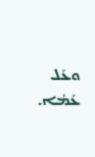ܘܥܰܠ ܥܰܡܳܐ.